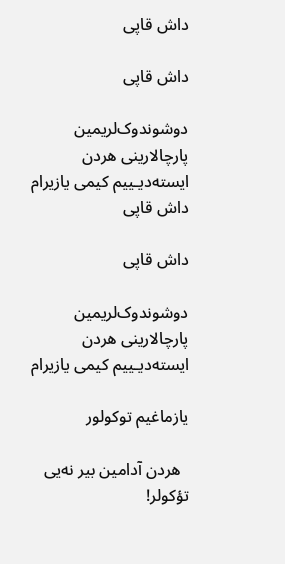داش قاپی

داش قاپی

دوشوندوک‌لریمین پارچالارینی هردن ایسته‌دیـییم کیمی یازیرام
داش قاپی

داش قاپی

دوشوندوک‌لریمین پارچالارینی هردن ایسته‌دیـییم کیمی یازیرام

یازماغیم توکولور

  هردن آدامین بیر نه‌یی تؤکولر!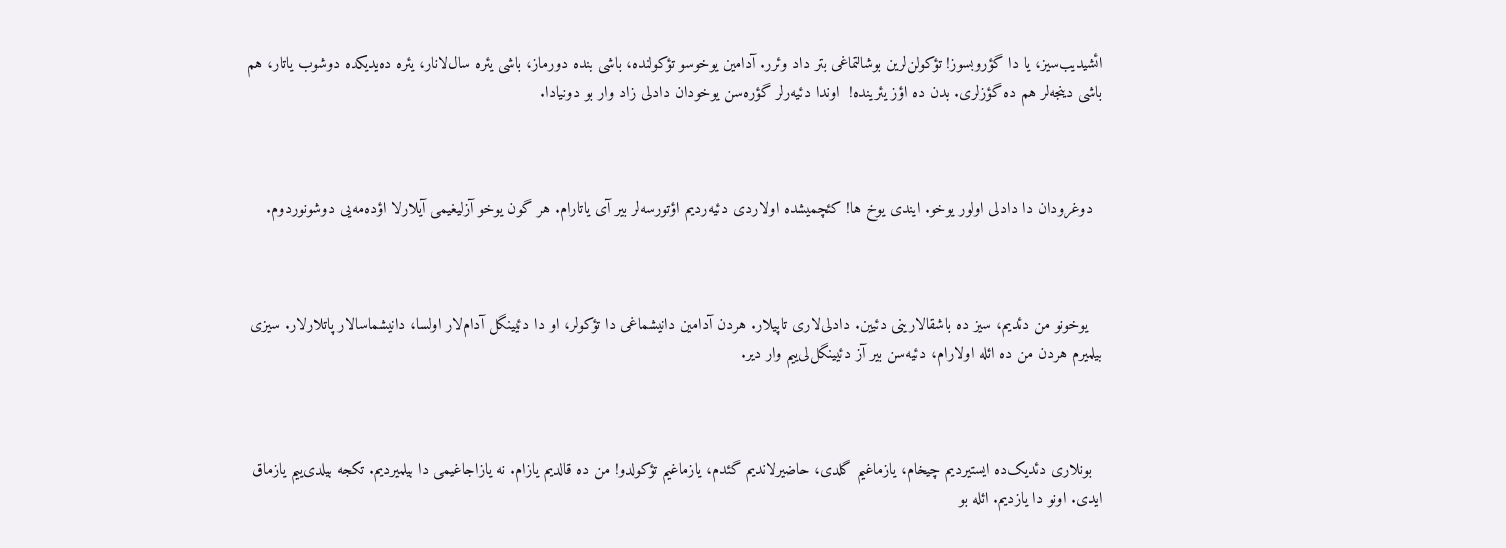ائشیدیب‌سیز، یا دا گؤروبسوز! تؤکولن‌لرین بوشالتماغی بتر داد وئرر. آدامین یوخوسو تؤکولنده، باشی بنده دورماز، باشی یئره سال‌لانار، یئره ده‌یدیکده دوشوب یاتار، هم باشی دینجه‌لر هم ده گؤزلری. بدن ده اؤز یئرینده!  اوندا دئیه‌رلر گؤره‌سن یوخودان دادلی زاد وار بو دونیادا.



  دوغرودان دا دادلی اولور یوخو. ایندی یوخ ها! کئچمیشده اولاردی دئیه‌ردیم اؤتورسه‌لر بیر آی یاتارام. هر گون یوخو آزلیغیمی آیلارلا اؤده‌مه‌یی دوشونوردوم.



   یوخونو من دئدیم، سیز ده باشقالارینی دئیین. دادلی‌لاری تاپیلار. هردن آدامین دانیشماغی دا تؤکولر، او دا دئیینگل آدام‌لار اولسا، دانیشماسالار پاتلارلار. سیزی بیلمیرم هردن من ده ائله اولارام، دئیه‌سن بیر آز دئیینگل‌لی‌ییم وار دیر.



  بونلاری دئدیک‌ده ایستیردیم چیخام، یازماغیم گلدی، حاضیرلاندیم گئدم، یازماغیم تؤکولدو! من ده قالدیم یازام. نه یازاجاغیمی دا بیلمیردیم. تکجه بیلدی‌ییم یازماق ایدی. اونو دا یازدیم. ائله بو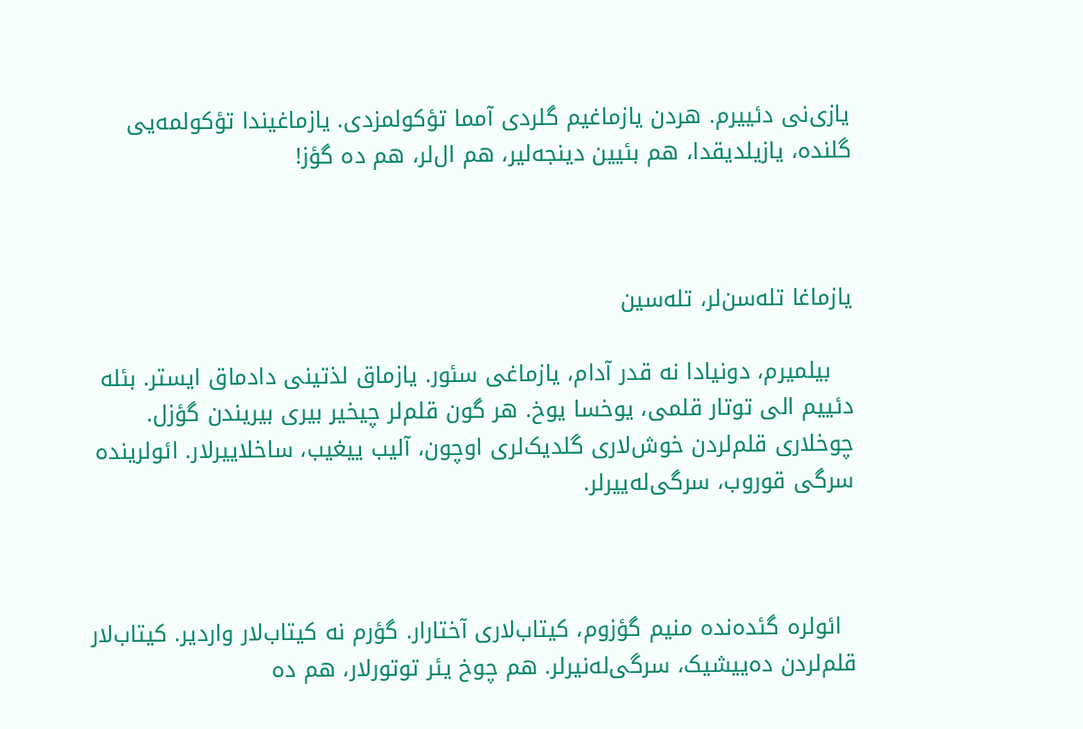یازی‌نی دئییرم. هردن یازماغیم گلردی آمما تؤکولمزدی. یازماغیندا تؤکولمه‌یی گلنده، یازیلدیقدا، هم بئیین دینجه‌لیر، هم ال‌لر، هم ده گؤز!



یازماغا تله‌سن‌لر، تله‌سین

   بیلمیرم، دونیادا نه قدر آدام، یازماغی سئور. یازماق لذتینی دادماق ایستر. بئله دئییم الی توتار قلمی، یوخسا یوخ. هر گون قلم‌لر چیخیر بیری بیریندن گؤزل. چوخلاری قلم‌لردن خوش‌لاری گلدیک‌لری اوچون، آلیب ییغیب، ساخلاییرلار. ائولرینده سرگی قوروب، سرگی‌له‌ییرلر.



  ائولره گئده‌نده منیم گؤزوم، کیتاب‌لاری آختارار. گؤرم نه کیتاب‌لار واردیر. کیتاب‌لار قلم‌لردن ده‌ییشیک، سرگی‌له‌نیرلر. هم چوخ یئر توتورلار، هم ده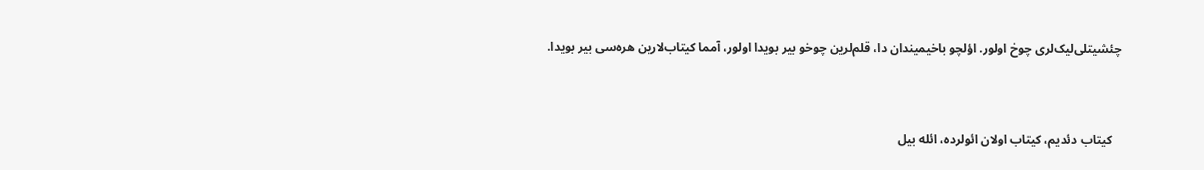چئشیتلی‌لیک‌لری چوخ اولور. اؤلچو باخیمیندان دا، قلم‌لرین چوخو بیر بویدا اولور، آمما کیتاب‌لارین هره‌سی بیر بویدا.



   کیتاب دئدیم، کیتاب اولان ائولرده، ائله بیل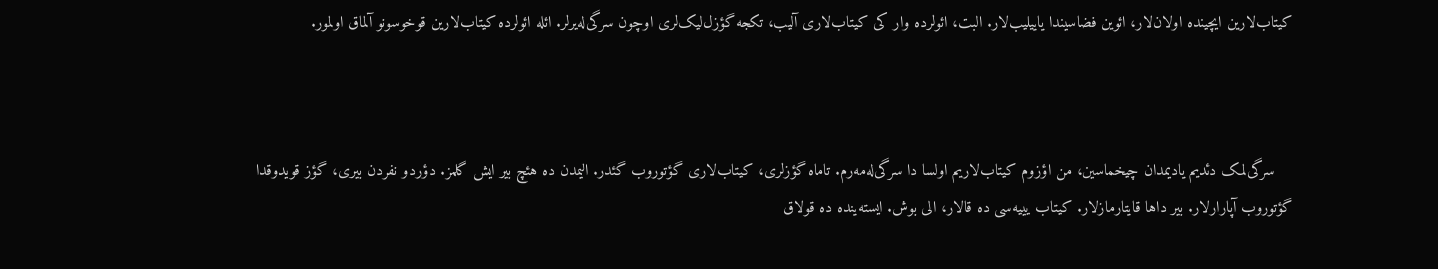کیتاب‌لارین ایچینده اولان‌لار، ائوین فضاسیندا یاییلیب‌لار. البت، ائولرده وار کی کیتاب‌لاری آلیب، تکجه گؤزل‌لیک‌لری اوچون سرگی‌له‌یرلر. ائله ائولرده کیتاب‌لارین قوخوسونو آلماق اولمور.



    سرگی‌لمک دئدیم یادیمدان چیخماسین، من اؤزوم کیتاب‌لاریم اولسا دا سرگی‌له‌مه‌رم. تاماه گؤزلری، کیتاب‌لاری گؤتوروب گئدر. الیمدن ده هئچ بیر ایش گلمز. دؤردو نفردن بیری‌، گؤز قویدوقدا گؤتوروب آپارارلار. بیر داها قایتارمازلار. کیتاب یییه‌سی ده قالار، الی بوش. ایسته‌ینده ده قولاق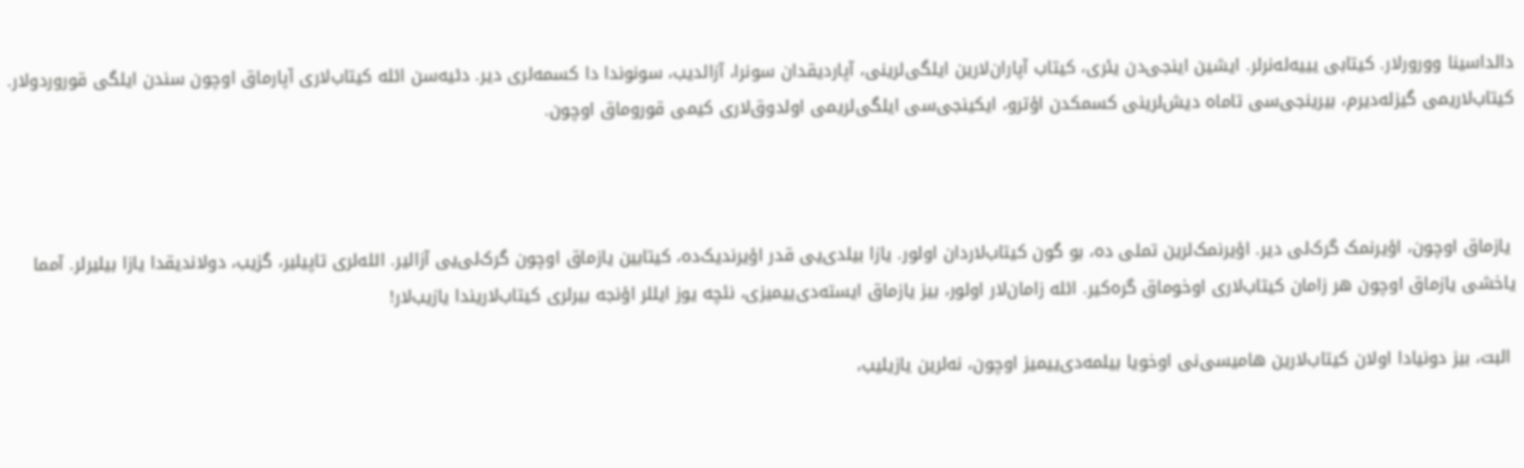دالداسینا وورورلار. کیتابی یییه‌له‌نرلر. ایشین اینجی‌دن یئری، کیتاب آپاران‌لارین ایلگی‌لرینی، آپاردیقدان سونرا، آزالدیب، سونوندا دا کسمه‌لری دیر. دئیه‌سن ائله کیتاب‌لاری آپارماق اوچون سندن ایلگی قوروردولار.  کیتاب‌لاریمی گیزله‌دیرم، بیرینجی‌سی تاماه دیش‌لرینی کسمکدن اؤترو، ایکینجی‌سی ایلگی‌لریمی اولدوق‌لاری کیمی قوروماق اوچون.



 یازماق اوچون، اؤیرنمک گرک‌لی دیر. اؤیرنمک‌لرین تملی ده، بو گون کیتاب‌لاردان اولور. یازا بیلدی‌یی قدر اؤیرندیک‌ده، کیتابین یازماق اوچون گرک‌لی‌یی آزالیر. ائله‌لری تاپیلیر، گزیب، دولاندیقدا یازا بیلیرلر. آمما یاخشی یازماق اوچون هر زامان کیتاب‌لاری اوخوماق گره‌کیر. ائله زامان‌لار اولور، بیز یازماق ایسته‌دی‌ییمیزی، نئچه یوز ایللر اؤنجه بیرلری کیتاب‌لاریندا یازیب‌لار!

 البت، بیز دونیادا اولان کیتاب‌لارین هامیسی‌نی اوخویا بیلمه‌دی‌ییمیز اوچون، نه‌لرین یازیلیب،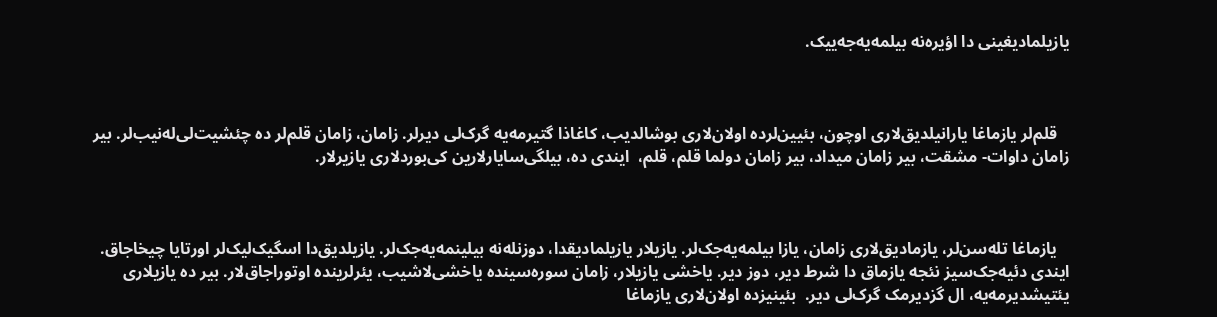یازیلمادیغینی دا اؤیره‌نه بیلمه‌یه‌جه‌ییک.



   قلم‌لر یازماغا یارانیلدیق‌لاری اوچون، بئیین‌لرده اولان‌لاری بوشالدیب، کاغاذا گتیرمه‌یه گرک‌لی دیرلر. زامان، زامان قلم‌لر ده چئشیت‌لی‌له‌نیب‌لر. بیر زامان داوات- مشقت، بیر زامان میداد، بیر زامان دولما قلم، قلم،  ایندی ده، بیلگی‌سایارلارین کی‌بورد‌لاری یازیرلار.



   یازماغا تله‌سن‌لر، یازمادیق‌لاری زامان، یازا بیلمه‌یه‌جک‌لر. یازیلار یازیلمادیقدا، دوزنله‌نه بیلینمه‌یه‌جک‌لر. یازیلدیق‌دا اسگیک‌لیک‌لر اورتایا چیخاجاق.  ایندی دئیه‌جک‌سیز نئجه یازماق دا شرط دیر، دوز دیر. یاخشی یازیلار، زامان سوره‌سینده یاخشی‌لاشیب، یئرلرینده اوتوراجاق‌لار. بیر ده یازیلاری یئتیشدیرمه‌یه، ال گزدیرمک گرک‌لی دیر.  بئینیزده اولان‌لاری یازماغا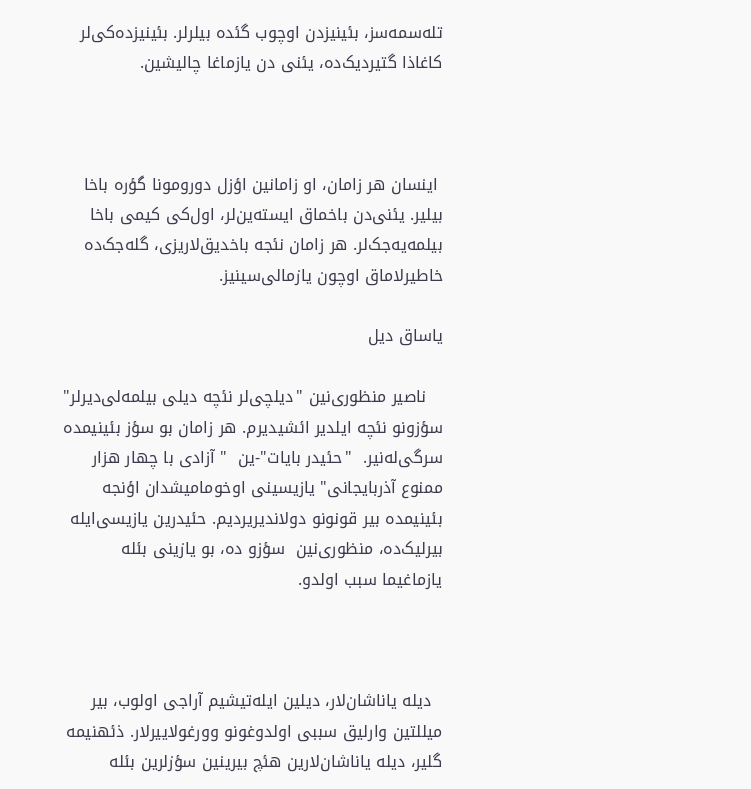تله‌سمه‌سز، بئینیزدن اوچوب گئده بیلرلر. بئینیزده‌کی‌لر کاغاذا گتیردیک‌ده، یئنی دن یازماغا چالیشین.



 اینسان هر زامان، او زامانین اؤزل دورومونا گؤره باخا بیلیر. یئنی‌دن باخماق ایسته‌ین‌لر، اول‌کی کیمی باخا بیلمه‌یه‌جک‌لر. هر زامان نئجه باخدیق‌لاریزی، گله‌جک‌ده خاطیرلاماق اوچون یازمالی‌سینیز.

یاساق دیل

   ناصیر منظوری‌نین "دیلچی‌لر نئچه دیلی بیلمه‌لی‌دیرلر" سؤزونو نئچه ایلدیر ائشیدیرم. هر زامان بو سؤز بئینیمده سرگی‌له‌نیر.  "حئیدر بایات"-ین  " آزادی با چهار هزار ممنوع آذربایجانی" یازیسینی اوخومامیشدان اؤنجه بئینیمده بیر قونونو دولاندیریردیم. حئیدرین یازیسی‌ایله بیرلیک‌ده، منظوری‌نین  سؤزو ده، بو یازینی بئله یازماغیما سبب اولدو.



  دیله یاناشان‌لار، دیلین ایله‌تیشیم آراجی اولوب، بیر میللتین وارلیق سببی اولدوغونو وورغولاییرلار. ذئهنیمه گلیر، دیله یاناشان‌لارین هئچ بیرینین سؤزلرین بئله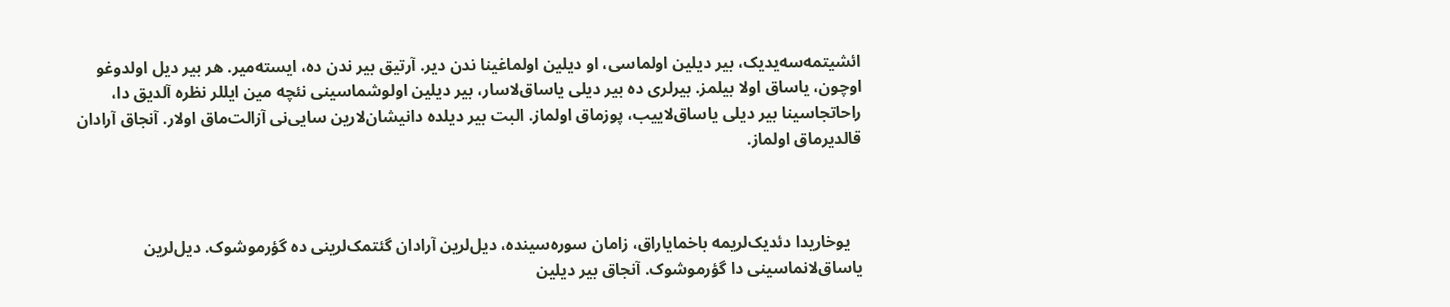ائشیتمه‌سه‌یدیک، بیر دیلین اولماسی، او دیلین اولماغینا ندن دیر. آرتیق بیر ندن ده، ایسته‌میر. هر بیر دیل اولدوغو اوچون، یاساق اولا بیلمز. بیرلری ده بیر دیلی یاساق‌لاسار، بیر دیلین اولوشماسینی نئچه مین ایللر نظره آلدیق دا، راحاتجاسینا بیر دیلی یاساق‌لاییب، پوزماق اولماز. البت بیر دیلده دانیشان‌لارین سایی‌نی آزالت‌ماق اولار. آنجاق آرادان قالدیرماق اولماز.



   یوخاریدا دئدیک‌لریمه باخمایاراق، زامان سوره‌سینده، دیل‌لرین آرادان گئتمک‌لرینی ده گؤرموشوک. دیل‌لرین یاساق‌لانماسینی دا گؤرموشوک. آنجاق بیر دیلین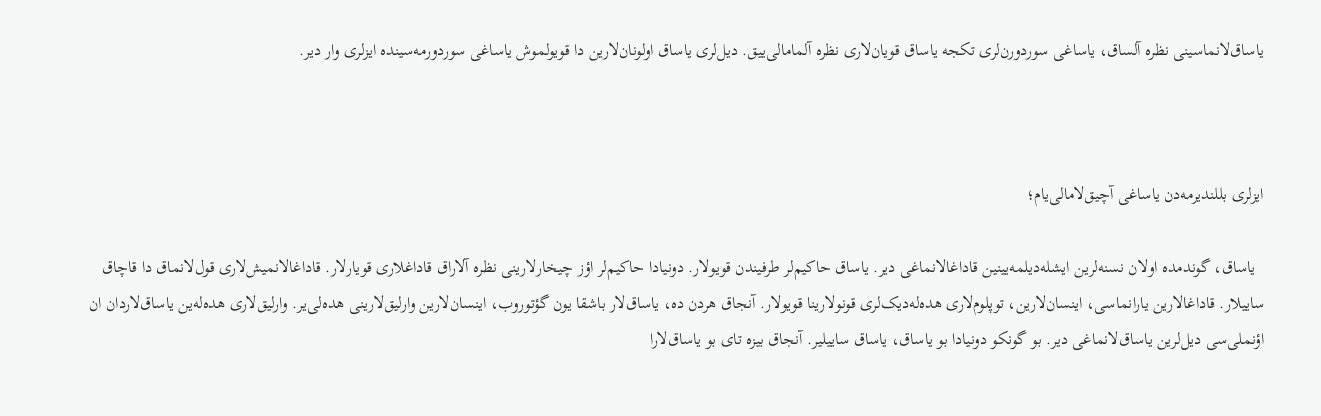یاساق‌لانماسینی نظره آلساق، یاساغی سوردورن‌لری تکجه یاساق قویان‌لاری نظره آلمامالی‌ییق. دیل‌لری یاساق اولونان‌لارین دا قویولموش یاساغی سوردورمه‌سینده ایزلری وار دیر.



ایزلری بللندیرمه‌دن یاساغی آچیق‌لامالی‌یام؛

  یاساق، گوندمده اولان نسنه‌لرین ایشله‌دیلمه‌یینین قاداغالانماغی دیر. یاساق حاکیم‌لر طرفیندن قویولار. دونیادا حاکیم‌لر اؤز چیخارلارینی نظره آلاراق قاداغلاری قویارلار. قاداغالانمیش‌لاری قول‌لانماق دا قاچاق ساییلار. قاداغالارین یارانماسی، اینسان‌لارین، توپلوم‌لاری هده‌له‌دیک‌لری قونولارینا قویولار. آنجاق هردن ده، یاساق‌لار باشقا یون گؤتوروب، اینسان‌لارین وارلیق‌لارینی هده‌لی‌یر. وارلیق‌لاری هده‌له‌ین یاساق‌لاردان ان اؤنملی‌سی دیل‌لرین یاساق‌لانماغی دیر. بو گونکو دونیادا بو یاساق، یاساق ساییلیر. آنجاق بیزه تای بو یاساق‌لارا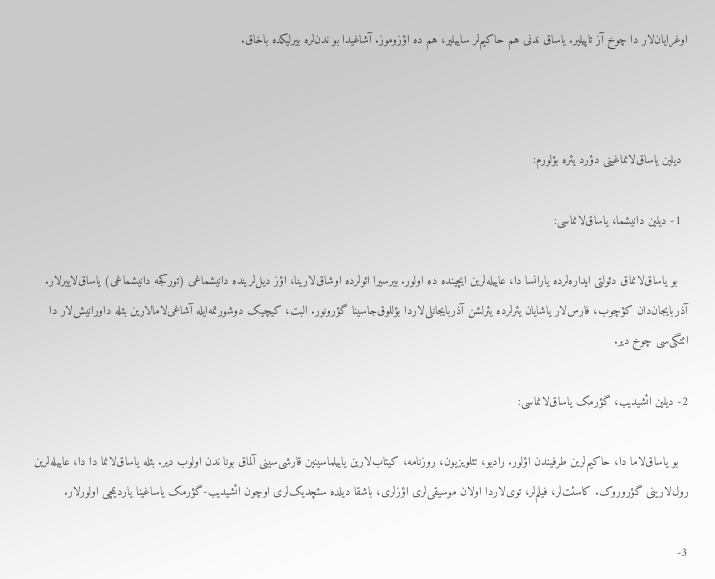اوغرایان‌لار دا چوخ آز تاپیلیر. یاساق ندنی هم حاکیم‌لر ساییلیر، هم ده اؤزوموز. آشاغیدا بو ندن‌لره بیرلیکده باخاق.



  دیلین یاساق‌لانماغینی دؤرد یئره بؤلورم:

  1- دیلین دانیشما، یاساق‌لانماسی‌:

   بو یاساق‌لانماق دئولتی ایداره‌لرده یارانسا دا، عاییله‌لرین ایچینده ده اولور. بیرسیرا ائولرده اوشاق‌لارینا، اؤز دیل‌لرینده دانیشماغی (تورکجه دانیشماغی) یاساق‌لاییرلار. آذربایجان‌دان کؤچوب، فارس‌لار یاشایان یئرلرده یئرلشن آذربایجانلی‌لاردا بؤللوق‌جاسینا گؤرونور. البت، کیچیک دوشورتمه‌ایله آشا‌غی‌لامالارین بئله داورانیش‌لار دا ائتگی‌سی چوخ دیر.

2- دیلین ائشیدیب، گؤرمک یاساق‌لانما‌سی:

   بو یاساق‌لاما دا، حاکیم‌لرین طرفیندن اؤلور. رادیو، تئلویزیون، روزنامه، کیتاب‌لارین یاییلماسینین قارشی‌سینی آلماق بونا ندن اولوب دیر. بئله یاساق‌لانما دا دا، عاییله‌لرین رول‌لارینی گؤروروک. کاسئت‌لر، فیلم‌لر، توی‌لاردا اولان موسیقی‌لری اؤزلری، باشقا دیلده سئچدیک‌لری اوچون ائشیدیب-گؤرمک یاساغینا یاردیمچی اولورلار.

3-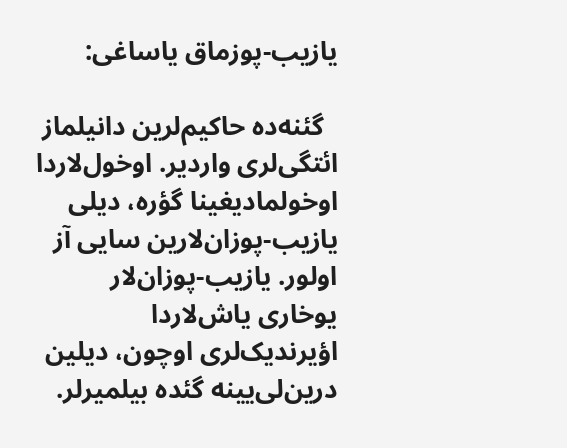یازیب-پوزماق یاساغی:

  گئنه‌ده حاکیم‌لرین دانیلماز ائتگی‌لری واردیر. اوخول‌لاردا اوخولمادیغینا گؤره، دیلی یازیب-پوزان‌لارین سایی آز اولور. یازیب-پوزان‌لار یوخاری یاش‌لاردا اؤیرندیک‌لری اوچون، دیلین درین‌لی‌یینه گئده بیلمیرلر.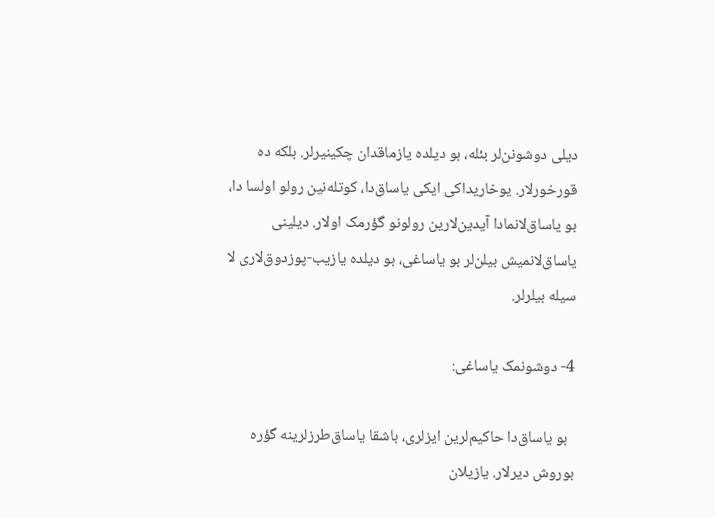دیلی دوشونن‌لر بئله، بو دیلده یازماقدان چکینیرلر. بلکه ده قورخورلار. یوخاریداکی ایکی یاساق‌دا، کوتله‌نین رولو اولسا دا، بو یاساق‌لانمادا آیدین‌لارین رولونو گؤرمک اولار. دیلینی یاساق‌لانمیش بیلن‌لر بو یاساغی، بو دیلده یازیب-پوزدوق‌لاری لا سیله بیلرلر.

4- دوشونمک یاساغی:

  بو یاساق‌دا حاکیم‌لرین ایزلری، باشقا یاساق‌طرزلرینه گؤره بوروش دیرلار. یازیلان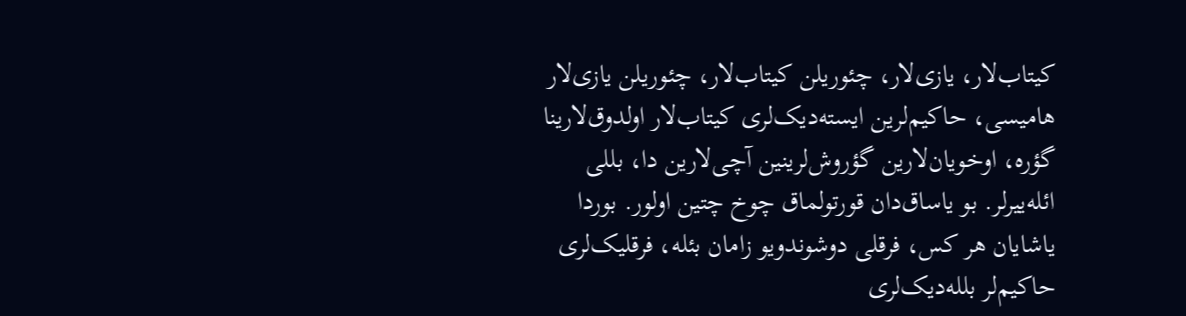کیتاب‌لار، یازی‌لار، چئوریلن کیتاب‌لار، چئوریلن یازی‌لار هامیسی، حاکیم‌لرین ایسته‌دیک‌لری کیتاب‌لار اولدوق‌لارینا گؤره، اوخویان‌لارین گؤروش‌لرینین آچی‌لارین دا، بللی ائله‌ییرلر. بو یاساق‌دان قورتولماق چوخ چتین اولور. بوردا یاشایان هر کس، فرقلی دوشوندویو زامان بئله، فرقلیک‌لری حاکیم‌لر بلله‌دیک‌لری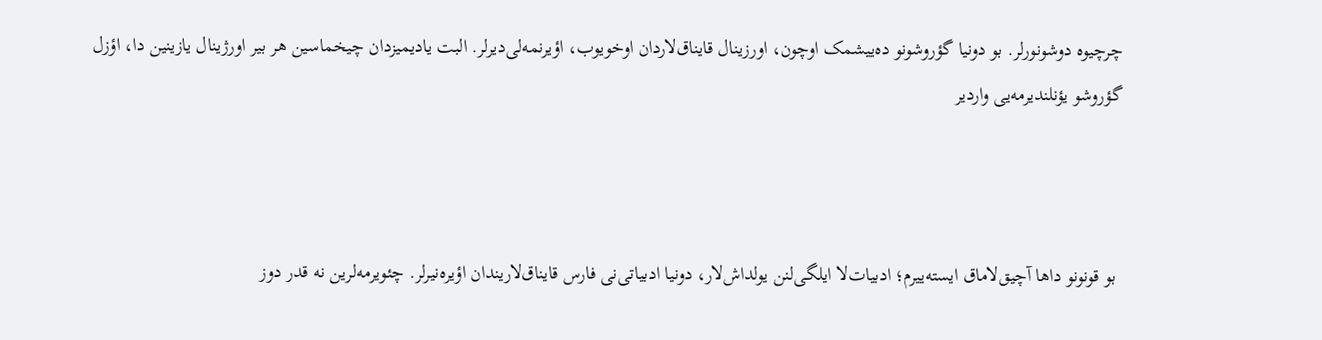چرچیوه دوشونورلر. بو دونیا گؤروشونو ده‌ییشمک اوچون، اورزینال قایناق‌لاردان اوخویوب، اؤیرنمه‌لی‌دیرلر. البت یادیمیزدان چیخماسین هر بیر اورژینال یازینین دا، اؤزل گؤروشو یؤنلندیرمه‌یی واردیر



 بو قونونو داها آچیق‌لاماق ایسته‌ییرم؛ ادبیات‌لا ایلگی‌لنن یولداش‌لار، دونیا ادبیاتی‌نی فارس قایناق‌لاریندان اؤیره‌نیرلر. چئویرمه‌لرین نه قدر دوز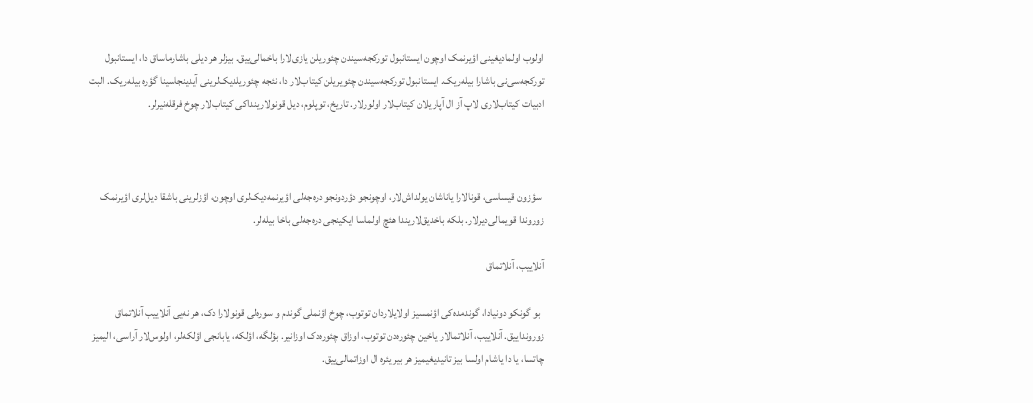اولوب اولمادیغینی اؤیرنمک اوچون ایستانبول تورکجه‌سیندن چئوریلن یازی‌لارا باخمالی‌ییق. بیزلر هر دیلی باشارماساق دا، ایستانبول تورکجه‌سی‌نی باشارا بیله‌ریک. ایستانبول تورکجه‌سیندن چئویریلن کیتاب‌لار دا، نئجه چئوریلدیک‌لرینی آیدینجاسینا گؤره بیله‌ریک. البت ادبیات کیتاب‌لاری لاپ آز ال آپاریلان کیتاب‌لار اولورلار. تاریخ، توپلوم، دیل قونولارینداکی کیتاب‌لار چوخ فرقله‌نیرلر.



 سؤزون قیساسی، قونالارا یاناشان یولداش‌لار، اوچونجو دؤردونجو دره‌جه‌لی اؤیرنمه‌دیک‌لری اوچون، اؤزلرینی باشقا دیل‌لری اؤیرنمک زوروندا قویمالی‌دیرلار. بلکه باخدیق‌لاریندا هئچ اولماسا ایکینجی دره‌جه‌لی باخا بیله‌لر.

آنلاییب، آنلاتماق

  بو گونکو دونیادا، گوندمده‌کی اؤنمسیز اولایلاردان توتوب، چوخ اؤنملی گوندم‌ و سوره‌لی قونولارا دک، هر نه‌یی آنلاییب آنلاتماق زورونداییق. آنلاییب، آنلاتمالار یاخین چئوره‌دن توتوب، اوزاق چئوره‌دک اوزانیر. بؤلگه، اؤلکه، یابانجی اؤلکه‌لر، اولوس‌لار آراسی، الیمیز چاتسا، یا دا یاشام اولسا بیز تانیدیغیمیز هر بیر یئره ال اوزاتمالی‌ییق.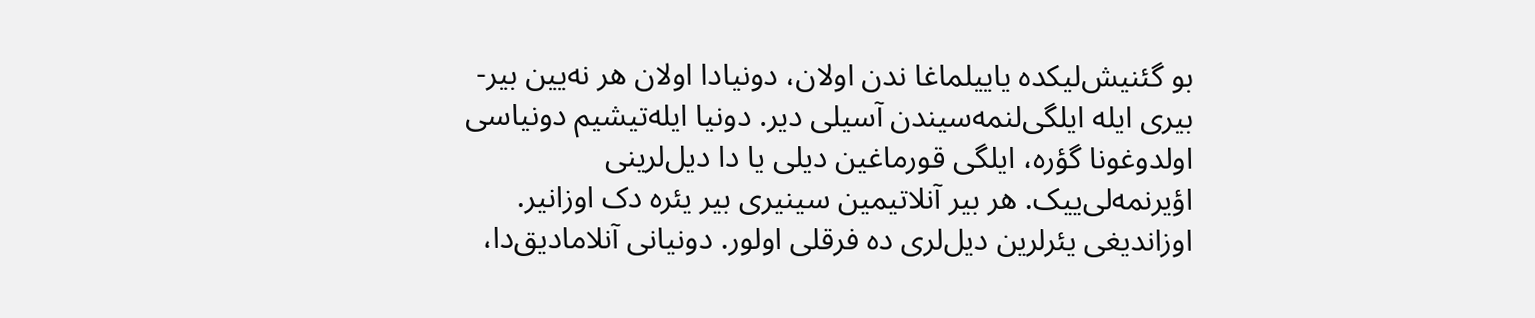بو گئنیش‌لیکده یاییلماغا ندن اولان، دونیادا اولان هر نه‌یین بیر-بیری ایله ایلگی‌لنمه‌سیندن آسیلی دیر. دونیا ایله‌تیشیم دونیاسی اولدوغونا گؤره، ایلگی قورماغین دیلی یا دا دیل‌لرینی اؤیرنمه‌لی‌ییک. هر بیر آنلاتیمین سینیری بیر یئره دک اوزانیر. اوزاندیغی یئرلرین دیل‌لری ده فرقلی اولور. دونیانی آنلامادیق‌دا،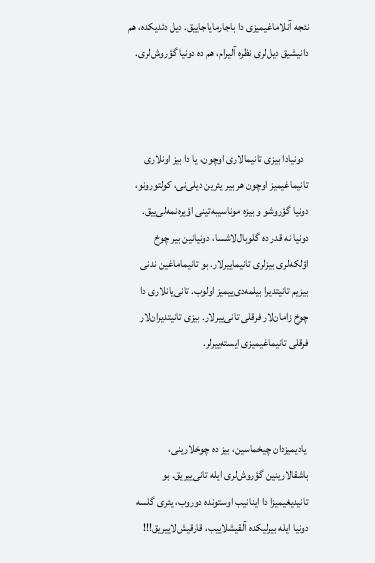نئجه آنلاماغیمیزی دا باجارمایاجاییق. دیل دئدیکده، هم دانیشیق دیل‌لری نظره آلیرام، هم ده دونیا گؤروش‌لری.



  دونیادا بیزی تانیمالاری اوچون، یا دا بیز اونلاری تانیماغیمیز اوچون هر بیر یئرین دیلی‌نی، کولتورونو، دونیا گؤروشو و بیزه موناسیبه‌تینی اؤیره‌نمه‌لی‌ییق. دونیا نه قدر ده گلوبال‌لاشسا، دونیانین بیر چوخ اؤلکه‌لری بیزلری تانیماییرلار. بو تانیماماغین ندنی بیزیم تانیتدیرا بیلمه‌دی‌ییمیز اولوب. تانی‌یانلاری دا چوخ زامان‌لار فرقلی تانی‌ییرلار. بیزی تانیتدیران‌لار فرقلی تانیماغیمیزی ایسته‌ییرلر.



 یادیمیزدان چیخماسین، بیز ده چوخلارینی، باشقالارینین گؤروش‌لری ایله تانی‌ییریق. بو تانیدیغیمیزا دا اینانیب اوستونده دوروب، یئری گلسه دونیا ایله بیرلیکده آلقیشلاییب، قارقیش‌لاییریق!!!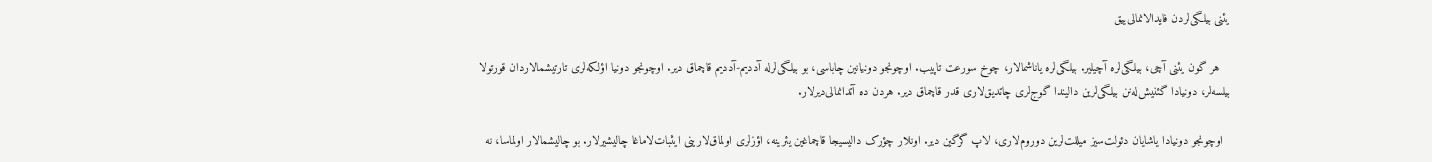یئنی بیلگی‌لردن فایدالانمالی‌ییق

   هر گون یئنی آچی، بیلگی‌لره آچیلیر. بیلگی‌لره یاناشمالار، چوخ سورعت تاپیب. اوچونجو دونیانین چاباسی، بو بیلگی‌لرله آددیم-آددیم قاچماق دیر. اوچونجو دونیا اؤلکه‌لری تارتیشمالاردان قورتولا بیلسه‌لر، دونیادا گئنیش‌له‌نن بیلگی‌لرین دالیندا گوج‌لری چاتدیق‌لاری قدر قاچماق دیر. هردن ده آتدانمالی‌دیرلار.

  اوچونجو دونیادا یاشایان دئولت‌سیز میللت‌لرین دوروم‌لاری، لاپ گرگین دیر. اونلار چؤرک دالیسیجا قاچماغین یئرینه، اؤزلری اولماق‌لارینی ایثبات‌لاماغا چالیشیرلار. بو چالیشمالار اولماسا، نه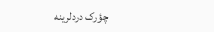چؤرک دردلرینه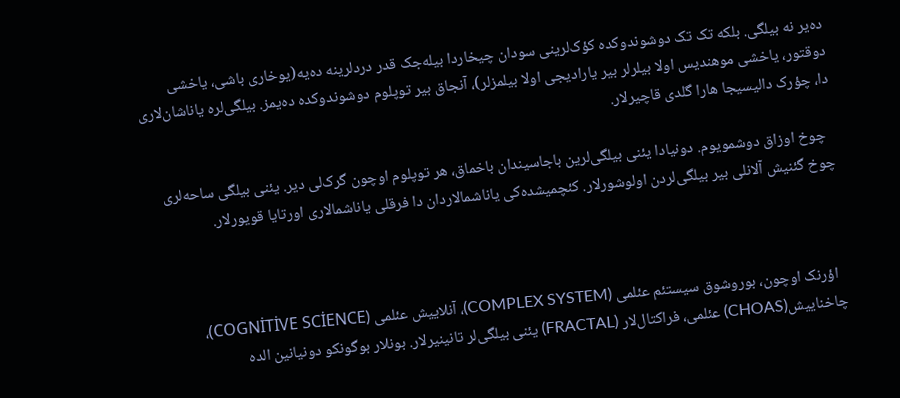ده‌یر نه بیلگی. بلکه تک تک دوشوندوکده کؤک‌لرینی سودان چیخاردا بیله‌جک قدر دردلرینه ده‌یه(یوخاری باشی، یاخشی دوقتور، یاخشی موهندیس اولا بیلرلر بیر یارادیجی اولا بیلمزلر)، آنجاق بیر توپلوم دوشوندوکده ده‌یمز. بیلگی‌لره یاناشان‌لاری دا، چؤرک دالیسیجا هارا گلدی قاچیرلار.

  چوخ اوزاق دوشمویوم. دونیادا یئنی بیلگی‌لرین باجاسیندان باخماق، هر توپلوم اوچون گرک‌لی دیر. یئنی بیلگی ساحه‌لری چوخ گئنیش آلانلی بیر بیلگی‌لردن اولوشورلار. کئچمیشده‌کی یاناشمالاردان دا فرقلی یاناشمالاری اورتایا قویورلار.



  اؤرنک اوچون، بوروشوق سیستئم عئلمی‌ ‌(COMPLEX SYSTEM)، آنلاییش عئلمی (COGNİTİVE SCİENCE)، چاخناییش(CHOAS) عئلمی، فراکتال‌لار (FRACTAL) یئنی بیلگی‌لر تانینیرلار. بونلار بوگونکو دونیانین الده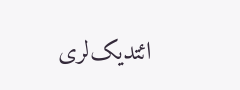ائتدیک‌لری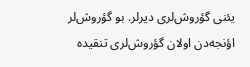یئنی گؤروش‌لری دیرلر. بو گؤروش‌لر اؤنجه‌دن اولان گؤروش‌لری تنقیده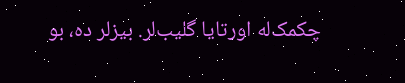چکمک‌له اورتایا گلیب‌لر. بیزلر ده، بو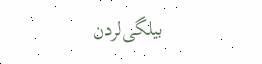بیلگی‌لردن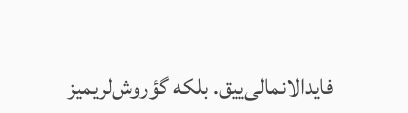فایدالانمالی‌ییق. بلکه گؤروش‌لریمیز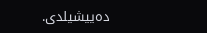ده‌ییشیلدی‌.